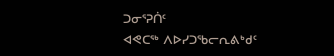ᑐᓂᕐᕈᑏᑦ
ᐊᕙᑕᖅ ᐱᐅᓯᑐᖃᓕᕆᕕᒃᑯᑦ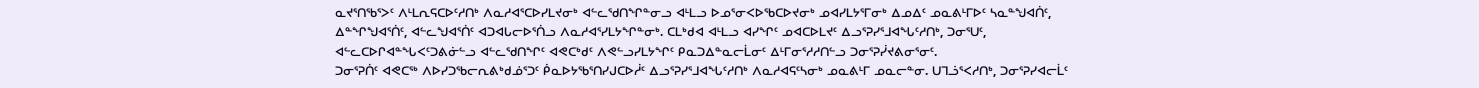ᓇᔪᕐᑎᖃᕐᐳᑦ ᐱᒻᒪᕆᕋᑕᐅᑦᓱᑎᒃ ᐱᓇᓱᐊᕐᑕᐅᓯᒪᔪᓂᒃ ᐊᓪᓚᖁᑎᖏᓐᓂᓗ ᐊᒻᒪᓗ ᐅᓄᕐᓂᐸᐅᖃᑕᐅᔪᓂᒃ ᓄᐊᓯᒪᔭᕐᒥᓂᒃ ᐃᓄᐃᑦ ᓄᓇᕕᒻᒥᐅᑦ ᓴᓇᓐᖑᐊᑏᑦ, ᐃᓐᖏᖑᐊᕐᑏᑦ, ᐊᓪᓚᖑᐊᕐᑏᑦ ᐊᑐᐊᒐᓕᐅᕐᑏᓗ ᐱᓇᓱᐊᕐᓯᒪᔭᖏᓐᓂᒃ. ᑕᒪᒃᑯᐊ ᐊᒻᒪᓗ ᐊᓯᖏᑦ ᓄᐊᑕᐅᒪᔪᑦ ᐃᓗᕐᕈᓯᕐᒧᐊᖓᑦᓱᑎᒃ, ᑐᓂᕐᑌᑦ, ᐊᓪᓚᑕᐅᒋᐊᓐᖓᐸᑦᑐᕕᓃᓪᓗ ᐊᓪᓚᖁᑎᖏᑦ ᐊᕙᑕᒃᑯᑦ ᐱᕙᓪᓗᓯᒪᔭᖏᑦ ᑭᓇᑐᐃᓐᓇᓕᒫᓂᑦ ᐃᒻᒥᓂᕐᓱᓱᑎᓪᓗ ᑐᓂᕐᕈᓰᔪᕕᓂᕐᓂᑦ.
ᑐᓂᕐᕈᑏᑦ ᐊᕙᑕᖅ ᐱᐅᓯᑐᖃᓕᕆᕕᒃᑯᓅᕐᑐᑦ ᑮᓇᐅᔭᖃᕐᑎᓯᒍᑕᐅᓲᑦ ᐃᓗᕐᕈᓯᕐᒧᐊᖓᑦᓱᑎᒃ ᐱᓇᓱᐊᕋᑦᓴᓂᒃ ᓄᓇᕕᒻᒥ ᓄᓇᓕᓐᓂ. ᑌᒣᓘᕐᐸᓱᑎᒃ, ᑐᓂᕐᕈᓯᐊᓕᒫᑦ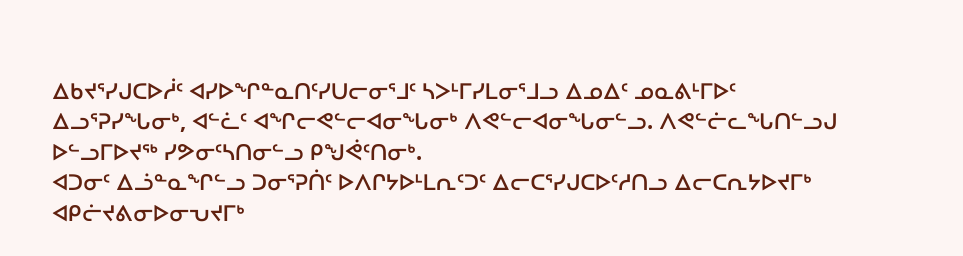ᐃᑲᔪᕐᓯᒍᑕᐅᓲᑦ ᐊᓯᐅᖏᓐᓇᑎᑦᓯᑌᓕᓂᕐᒧᑦ ᓴᐳᒻᒥᓯᒪᓂᕐᒧᓗ ᐃᓄᐃᑦ ᓄᓇᕕᒻᒥᐅᑦ ᐃᓗᕐᕈᓯᖓᓂᒃ, ᐊᓪᓛᑦ ᐊᖏᓕᕙᓪᓕᐊᓂᖓᓂᒃ ᐱᕙᓪᓕᐊᓂᖓᓂᓪᓗ. ᐱᕙᓪᓖᓚᖓᑎᓪᓗᒍ ᐅᓪᓗᒥᐅᔪᖅ ᓯᕗᓂᑦᓴᑎᓂᓪᓗ ᑭᖑᕚᑦᑎᓂᒃ.
ᐊᑐᓂᑦ ᐃᓘᓐᓇᖏᓪᓗ ᑐᓂᕐᕈᑏᑦ ᐅᐱᒋᔭᐅᒻᒪᕆᑦᑐᑦ ᐃᓕᑕᕐᓯᒍᑕᐅᑦᓱᑎᓗ ᐃᓕᑕᕆᔭᐅᔪᒥᒃ ᐊᑭᓖᔪᕕᓂᐅᓂᕃᔪᒥᒃ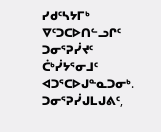ᓯᑯᑦᓴᔭᒥᒃ ᐁᑦᑐᑕᐅᑎᓪᓗᒋᑦ ᑐᓂᕐᕈᓰᔪᑦ ᑖᒃᓰᔭᕐᓂᒧᑦ ᐊᑐᕐᑕᐅᒍᓐᓇᑐᓂᒃ.
ᑐᓂᕐᕈᓰᒍᒪᒍᕕᑦ,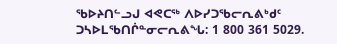ᖃᐅᔨᑎᓪᓗᒍ ᐊᕙᑕᖅ ᐱᐅᓯᑐᖃᓕᕆᕕᒃᑯᑦ ᑐᓴᐅᒪᖃᑎᒌᓐᓂᓕᕆᕕᖓ: 1 800 361 5029.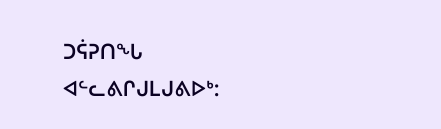ᑐᕌᕈᑎᖓ ᐊᓪᓚᕕᒋᒍᒪᒍᕕᐅᒃ: